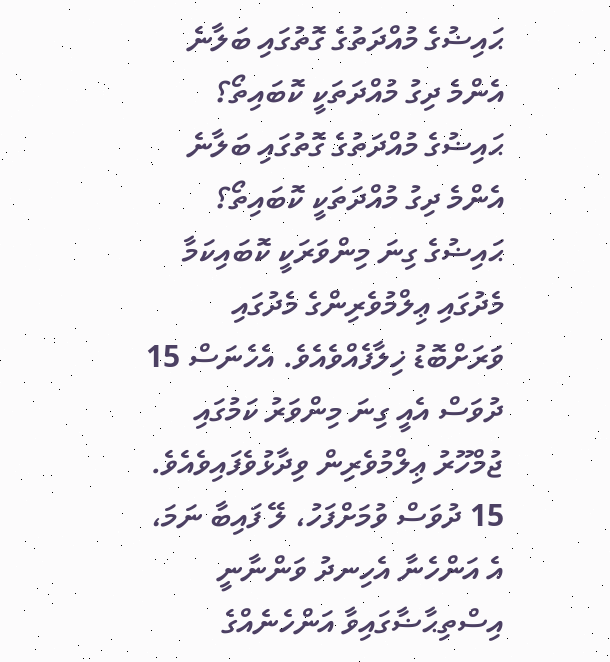ޙައިޟުގެ މުއްދަތުގެ ގޮތުގައި ބަލާނެ އެންމެ ދިގު މުއްދަތަކީ ކޮބައިތޯ؟
ޙައިޟުގެ މުއްދަތުގެ ގޮތުގައި ބަލާނެ އެންމެ ދިގު މުއްދަތަކީ ކޮބައިތޯ؟
ޙައިޟުގެ ގިނަ މިންވަރަކީ ކޮބައިކަމާ މެދުގައި ޢިލްމުވެރިންގެ މެދުގައި ވަރަށްބޮޑު ޚިލާފެއްވެއެވެ. އެހެނަސް 15 ދުވަސް އެއީ ގިނަ މިންވަރު ކަމުގައި ޖުމްހޫރު ޢިލްމުވެރިން ވިދާޅުވެފައިވެއެވެ.
15 ދުވަސް ވުމަށްފަހު، ލޭ ފައިބާ ނަމަ، އެ އަންހެނާ އެހިނދު ވަންނާނީ އިސްތިޙާޟާގައިވާ އަންހެނެއްގެ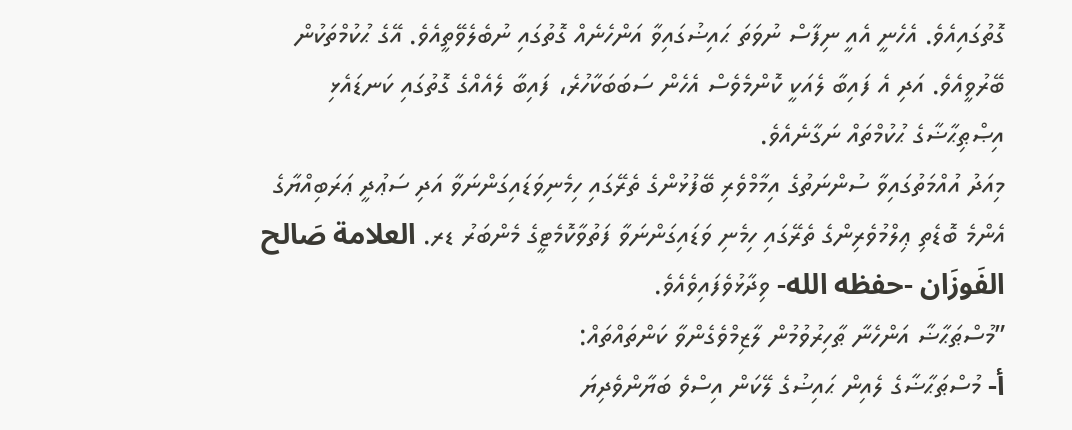ގޮތުގައިއެވެ. އެހެނީ އެއީ ނިފާސް ނުވަތަ ޙައިޟުގައިވާ އަންހެނެއް ގޮތުގައި ނުބެލެވޭތީއެވެ. އޭގެ ޙުކުމްތަކުން ބޭރުވީއެވެ. އަދި އެ ފައިބާ ލެއަކީ ކޮންމެވެސް އެހެން ސަބަބަކާހުރެ، ފައިބާ ލެއެއްގެ ގޮތުގައި ކަނޑައެޅި އިޞްޠިޙާޟާގެ ޙުކުމްތައް ނަގާނެއެވެ.
މިއަދު އުއްމަތުގައިވާ ސުންނަތުގެ އިމާމްވެރި ބޭފުޅުންގެ ތެރޭގައި ހިމެނިވަޑައިގަންނަވާ އަދި ސަޢުދީ ޢަރަބިއްޔާގެ އެންމެ ބޮޑެތި ޢިލްމުވެރިންގެ ތެރޭގައި ހިމެނި ވަޑައިގަންނަވާ ފަތުވާކޮމެޓީގެ މެންބަރު ޑރ. العلامة صَالح الفَوزَان -حفظه الله- ވިދާޅުވެފައިވެއެވެ.
”މުސްޠަޙާޟާ އަންހެނާ ޠާހިރުވުމުން ލާޒިމްވެގެންވާ ކަންތައްތައް:
أ- މުސްޠަޙާޟާގެ ލެއިން ޙައިޟުގެ ލޭކަން އިސްވެ ބަޔާންވެދިޔަ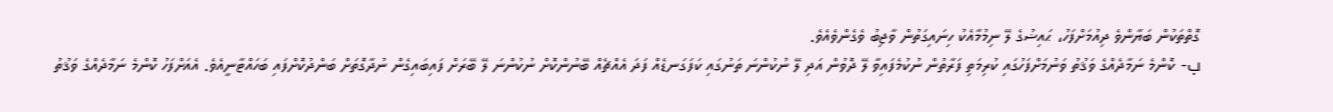ގޮތްތަކުން ބަޔާންވެ ދިއުމަށްފަހު، ޙައިޟުގެ ލޭ ނިމުމާއެކު ހިނައިގަތުން ވާޖިބު ވެގެންވެއެވެ.
ب- ކޮންމެ ނަމާދެއްގެ ވަޤުތު ވަނުމަށްފަހުގައި ކުރިމަތި ފަރާތުން ނުކުމެފައިވާ ލޭ ދޮވުން އަދި ލޭ ނުކުންނަ ތަނުގައި ކަފަގަނޑެއް ފަދަ އެއްޗެއް ބޭނުންކޮށް ނުކުންނަ ލޭ ބޭރަށް ފައިބައިގެން ނުދާގޮތަށް ބަންދުކޮށްފައި ބަހައްޓާނީއެވެ. އެއަށްފަހު ކޮންމެ ނަމާދެއްގެ ވަޤުތު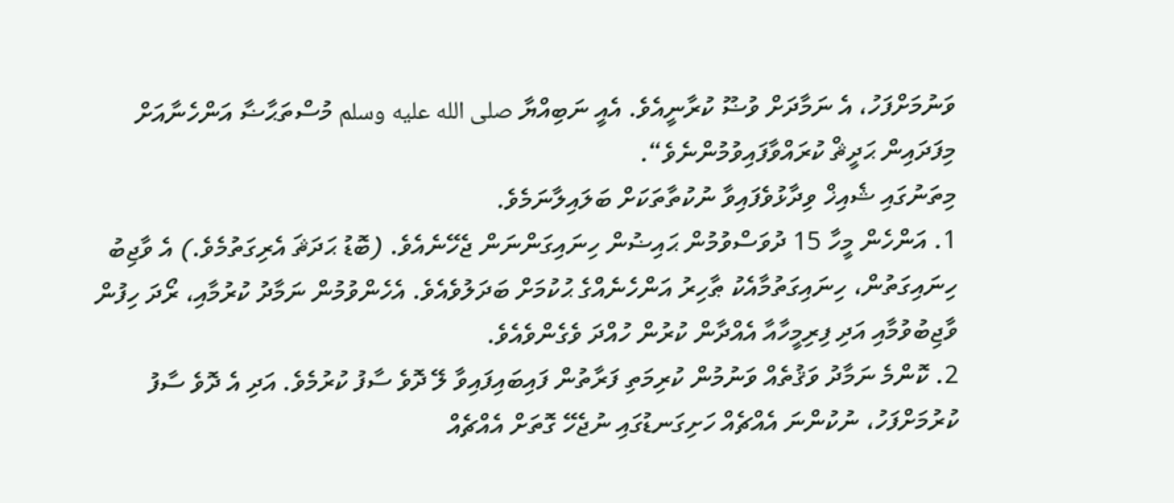ވަނުމަށްފަހު، އެ ނަމާދަށް ވުޟޫ ކުރާނީއެވެ. އެއީ ނަބިއްޔާ صلى الله عليه وسلم މުސްތަޙާޟާ އަންހެނާއަށް މިފަދައިން ޙަދީޘް ކުރައްވާފައިވުމުންނެވެ“.
މިތަނުގައި ޝެއިޚް ވިދާޅުވެފައިވާ ނުކުތާތަކަށް ބަލައިލާނަމެވެ.
1. އަންހެން މީހާ 15 ދުވަސްވުމުން ޙައިޟުން ހިނައިގަންނަން ޖެހޭނެއެވެ. (ބޮޑު ޙަދަޘަ އެރިގަތުމެވެ.) އެ ވާޖިބު ހިނައިގަތުން، ހިނައިގަތުމާއެކު ޠާހިރު އަންހެނެއްގެ ޙުކުމަށް ބަދަލުވެއެވެ. އެހެންވުމުން ނަމާދު ކުރުމާއި، ރޯދަ ހިފުން ވާޖިބުވުމާއި އަދި ފިރިމީހާއާ އެއްދާން ކުރުން ހުއްދަ ވެގެންވެއެވެ.
2. ކޮންމެ ނަމާދު ވަޤުތެއް ވަނުމުން ކުރިމަތި ފަރާތުން ފައިބައިފައިވާ ލޭ ދޮވެ ސާފު ކުރުމެވެ. އަދި އެ ދޮވެ ސާފު ކުރުމަށްފަހު، ނުކުންނަ އެއްޗެއް ހަށިގަނޑުގައި ނުޖެހޭ ގޮތަށް އެއްޗެއް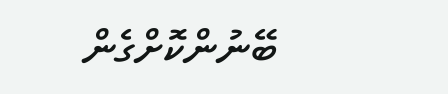ބޭނުންކޮށްގެން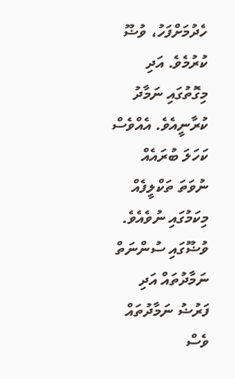ހެދުމަށްފަހު، ވުޟޫ ކުރުމެވެ. އަދި މިގޮތުގައި ނަމާދު ކުރާނީއެވެ. އެއްވެސް ކަހަލަ ބުރައެއް ނުވަތަ ތަކްލީފެއް މިކަމުގައި ނުވެއެވެ. ވުޟޫގައި ސުންނަތް ނަމާދުތައް އަދި ފަރުޟު ނަމާދުތައް ވެސް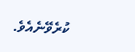ކުރެވޭނެއެވެ.